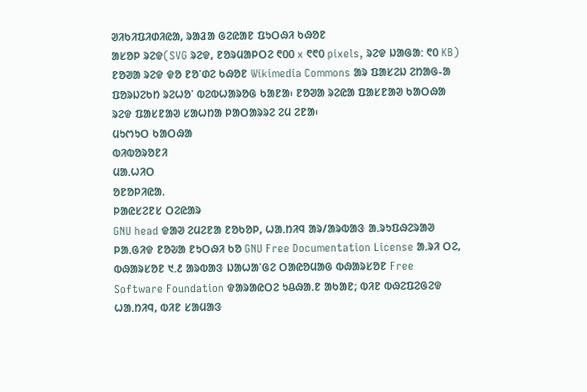ᱣᱤᱠᱤᱯᱤᱰᱤᱭᱟ, ᱨᱟᱲᱟ ᱜᱮᱭᱟᱱ ᱯᱩᱛᱷᱤ ᱠᱷᱚᱱ
ᱟᱥᱚᱞ ᱨᱮᱫ(SVG ᱨᱮᱫ, ᱱᱚᱨᱢᱟᱞᱛᱮ ᱖᱐᱐ x ᱖᱖᱐ pixels, ᱨᱮᱫ ᱡᱟᱜᱟ: ᱖᱐ KB)
ᱱᱚᱣᱟ ᱨᱮᱫ ᱫᱚ ᱱᱚᱸᱰᱮ ᱠᱷᱚᱱ Wikimedia Commons ᱟᱨ ᱯᱟᱥᱮᱡ ᱮᱴᱟᱜ-ᱟ ᱯᱚᱨᱡᱮᱠᱴ ᱨᱮᱦᱚᱸ ᱵᱮᱵᱦᱟᱨᱚᱜ ᱠᱟᱱᱟ᱾ ᱱᱚᱣᱟ ᱨᱮᱭᱟ ᱯᱟᱥᱱᱟᱣ ᱠᱟᱛᱷᱟ ᱨᱮᱫ ᱯᱟᱥᱱᱟᱣ ᱥᱟᱦᱴᱟ ᱞᱟᱛᱟᱨᱨᱮ ᱮᱢ ᱮᱱᱟ᱾
ᱢᱩᱬᱩᱛ ᱠᱟᱛᱷᱟ
ᱵᱤᱵᱚᱨᱚᱱᱤ
ᱢᱟᱹᱦᱤᱛ
ᱚᱱᱚᱞᱤᱭᱟᱹ
ᱞᱟᱭᱥᱮᱱᱥ ᱛᱮᱭᱟᱨ
GNU head ᱫᱟᱣ ᱮᱢᱮᱱᱟ ᱱᱚᱠᱚᱞ, ᱦᱟᱹᱴᱤᱧ ᱟᱨ/ᱟᱨᱵᱟᱝ ᱟᱹᱨᱩᱯᱷᱮᱨᱟᱣ ᱞᱟᱹᱜᱤᱫ ᱱᱚᱶᱟ ᱱᱩᱛᱷᱤ ᱠᱚ GNU Free Documentation License ᱟᱹᱨᱤ ᱛᱮ, ᱵᱷᱟᱨᱥᱚᱱ ᱑.᱒ ᱟᱨᱵᱟᱝ ᱡᱟᱦᱟᱸᱜᱮ ᱛᱟᱭᱚᱢᱟᱜ ᱵᱷᱟᱨᱥᱚᱱ Free Software Foundation ᱫᱟᱨᱟᱭᱛᱮ ᱩᱪᱷᱟᱹᱱ ᱟᱠᱟᱱ; ᱵᱤᱱ ᱵᱷᱮᱯᱮᱜᱮᱫ ᱦᱟᱹᱴᱤᱧ, ᱵᱤᱱ ᱥᱟᱢᱟᱝ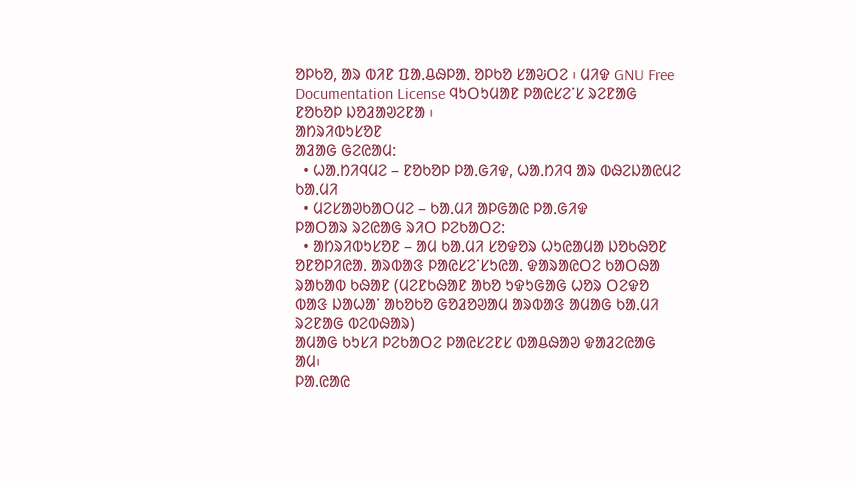ᱚᱞᱠᱚ, ᱟᱨ ᱵᱤᱱ ᱯᱟᱹᱪᱷᱞᱟᱹ ᱚᱞᱠᱚ ᱥᱟᱶᱛᱮ ᱾ ᱢᱤᱫ GNU Free Documentation License ᱧᱩᱛᱩᱢᱟᱱ ᱞᱟᱭᱥᱮᱸᱥ ᱨᱮᱱᱟᱜ ᱱᱚᱠᱚᱞ ᱡᱚᱲᱟᱣᱮᱱᱟ ᱾
ᱟᱴᱨᱤᱵᱩᱥᱚᱱ
ᱟᱲᱟᱜ ᱜᱮᱭᱟᱢ:
  • ᱦᱟᱹᱴᱤᱧᱢᱮ – ᱱᱚᱠᱚᱞ ᱞᱟᱹᱜᱤᱫ, ᱦᱟᱹᱴᱤᱧ ᱟᱨ ᱵᱷᱮᱡᱟᱭᱢᱮ ᱠᱟᱹᱢᱤ
  • ᱢᱮᱥᱟᱣᱠᱟᱛᱢᱮ – ᱠᱟᱹᱢᱤ ᱟᱞᱜᱟᱭ ᱞᱟᱹᱜᱤᱫ
ᱞᱟᱛᱟᱨ ᱨᱮᱭᱟᱜ ᱨᱤᱛ ᱞᱮᱠᱟᱛᱮ:
  • ᱟᱴᱨᱤᱵᱩᱥᱚᱱ – ᱟᱢ ᱠᱟᱹᱢᱤ ᱥᱚᱫᱚᱨ ᱦᱩᱭᱟᱢᱟ ᱡᱚᱠᱷᱚᱱ ᱚᱱᱚᱞᱤᱭᱟᱹ ᱟᱨᱵᱟᱝ ᱞᱟᱭᱥᱮᱸᱥᱩᱭᱟᱹ ᱫᱟᱨᱟᱭᱛᱮ ᱠᱟᱛᱷᱟ ᱨᱟᱠᱟᱵ ᱠᱷᱟᱱ (ᱢᱮᱱᱠᱷᱟᱱ ᱟᱠᱚ ᱩᱫᱩᱜᱟᱜ ᱦᱚᱨ ᱛᱮᱫᱚ ᱵᱟᱝ ᱡᱟᱦᱟᱸ ᱟᱠᱚᱠᱚ ᱜᱚᱲᱚᱣᱟᱢ ᱟᱨᱵᱟᱝ ᱟᱢᱟᱜ ᱠᱟᱹᱢᱤ ᱨᱮᱱᱟᱜ ᱵᱮᱵᱷᱟᱨ)
ᱟᱢᱟᱜ ᱠᱩᱥᱤ ᱞᱮᱠᱟᱛᱮ ᱞᱟᱭᱥᱮᱱᱥ ᱵᱟᱪᱷᱟᱣ ᱫᱟᱲᱮᱭᱟᱜ ᱟᱢ᱾
ᱞᱟ.ᱭᱟᱭ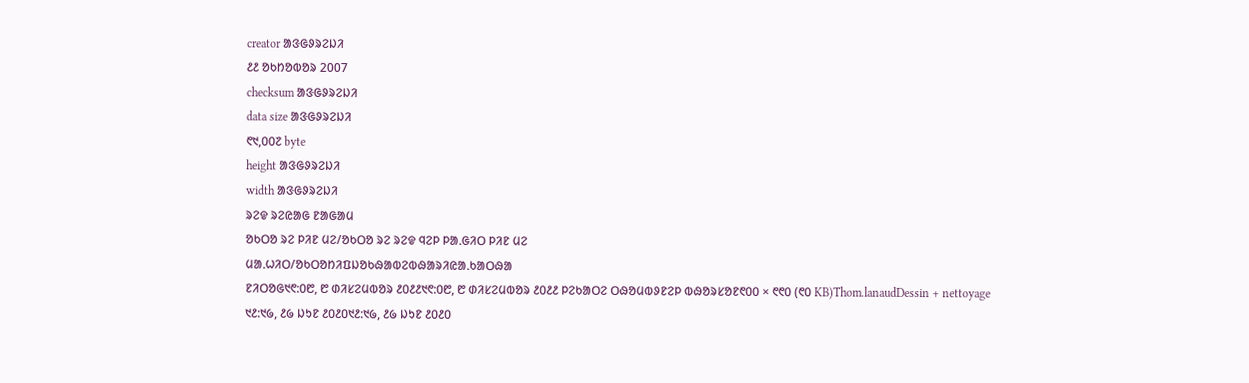creator ᱟᱝᱜᱽᱨᱮᱡᱤ
᱒᱒ ᱚᱠᱴᱚᱵᱚᱨ 2007
checksum ᱟᱝᱜᱽᱨᱮᱡᱤ
data size ᱟᱝᱜᱽᱨᱮᱡᱤ
᱖᱑,᱐᱐᱗ byte
height ᱟᱝᱜᱽᱨᱮᱡᱤ
width ᱟᱝᱜᱽᱨᱮᱡᱤ
ᱨᱮᱫ ᱨᱮᱭᱟᱜ ᱱᱟᱜᱟᱢ
ᱚᱠᱛᱚ ᱨᱮ ᱞᱤᱱ ᱢᱮ/ᱚᱠᱛᱚ ᱨᱮ ᱨᱮᱫ ᱧᱮᱞ ᱞᱟᱹᱜᱤᱛ ᱞᱤᱱ ᱢᱮ
ᱢᱟᱹᱦᱤᱛ/ᱚᱠᱛᱚᱴᱤᱯᱡᱚᱠᱷᱟᱵᱮᱵᱷᱟᱨᱤᱭᱟᱹᱠᱟᱛᱷᱟ
ᱱᱤᱛᱚᱜ᱑᱖:᱐᱘, ᱘ ᱰᱤᱥᱮᱢᱵᱚᱨ ᱒᱐᱒᱒᱑᱖:᱐᱘, ᱘ ᱰᱤᱥᱮᱢᱵᱚᱨ ᱒᱐᱒᱒ ᱞᱮᱠᱟᱛᱮ ᱛᱷᱚᱢᱵᱽᱱᱮᱞ ᱵᱷᱚᱨᱥᱚᱱ᱖᱐᱐ × ᱖᱖᱐ (᱖᱐ KB)Thom.lanaudDessin + nettoyage
᱑᱒:᱑᱙, ᱒᱙ ᱡᱩᱱ ᱒᱐᱒᱐᱑᱒:᱑᱙, ᱒᱙ ᱡᱩᱱ ᱒᱐᱒᱐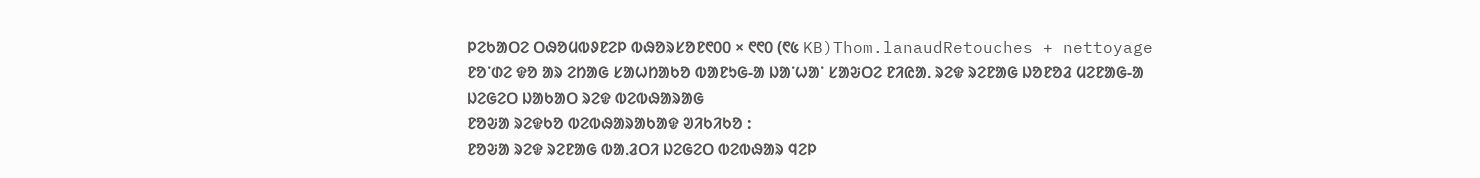ᱞᱮᱠᱟᱛᱮ ᱛᱷᱚᱢᱵᱽᱱᱮᱞ ᱵᱷᱚᱨᱥᱚᱱ᱖᱐᱐ × ᱖᱖᱐ (᱖᱕ KB)Thom.lanaudRetouches + nettoyage
ᱱᱚᱸᱰᱮ ᱫᱚ ᱟᱨ ᱮᱴᱟᱜ ᱥᱟᱦᱴᱟᱠᱚ ᱵᱟᱱᱩᱜ-ᱟ ᱡᱟᱸᱦᱟᱸ ᱥᱟᱶᱛᱮ ᱱᱤᱭᱟᱹ ᱨᱮᱫ ᱨᱮᱱᱟᱜ ᱡᱚᱱᱚᱲ ᱢᱮᱱᱟᱜ-ᱟ
ᱡᱮᱜᱮᱛ ᱡᱟᱠᱟᱛ ᱨᱮᱫ ᱵᱮᱵᱷᱟᱨᱟᱜ
ᱱᱚᱶᱟ ᱨᱮᱫᱠᱚ ᱵᱮᱵᱷᱟᱨᱟᱠᱟᱫ ᱣᱤᱠᱤᱠᱚ :
ᱱᱚᱶᱟ ᱨᱮᱫ ᱨᱮᱱᱟᱜ ᱵᱟᱹᱲᱛᱤ ᱡᱮᱜᱮᱛ ᱵᱮᱵᱷᱟᱨ ᱧᱮᱞ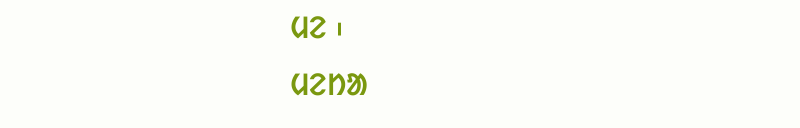ᱢᱮ ᱾
ᱢᱮᱴᱟ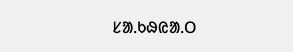ᱥᱟᱹᱠᱷᱭᱟᱹᱛ